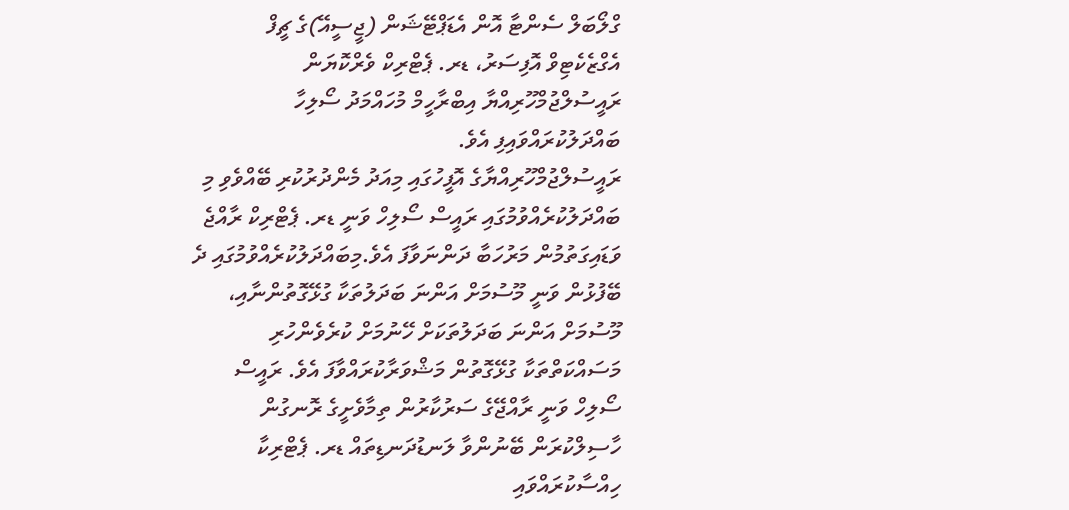ގްލޯބަލް ސެންޓާ އޮން އެޑަޕްޓޭޝަން (ޖީސީއޭ)ގެ ޗީފް އެގްޒެކެޓިވް އޮފިސަރު، ޑރ. ޕެޓްރިކް ވެރްކޮޔަން ރައީސުލްޖުމްހޫރިއްޔާ އިބްރާހީމް މުހައްމަދު ސޯލިހާ ބައްދަލުކުރައްވައިފި އެވެ.
ރައީސުލްޖުމްހޫރިއްޔާގެ އޮފީހުގައި މިއަދު މެންދުރުކުރި ބޭއްވެވި މި ބައްދަލުކުރެއްވުމުގައި ރައީސް ސޯލިހް ވަނީ ޑރ. ޕެޓްރިކް ރާއްޖެ ވަޑައިގަތުމުން މަރުހަބާ ދަންނަވާފަ އެވެ.މިބައްދަލުކުރެއްވުމުގައި ދެ ބޭފުޅުން ވަނީ މޫސުމަށް އަންނަ ބަދަލުތަކާ ގުޅޭގޮތުންނާއި، މޫސުމަށް އަންނަ ބަދަލުތަކަށް ހޭނުމަށް ކުރެވެންހުރި މަސައްކަތްތަކާ ގުޅޭގޮތުން މަޝްވަރާކުރައްވާފަ އެވެ. ރައީސް ސޯލިހް ވަނީ ރާއްޖޭގެ ސަރުކާރުން ތިމާވެށީގެ ރޮނގުން ހާސިލްކުރަން ބޭނުންވާ ލަނޑުދަނޑިތައް ޑރ. ޕެޓްރިކާ ހިއްސާކުރައްވައި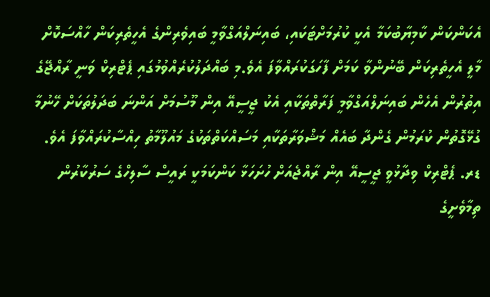އެކަންކަން ކާމިޔާބުކަމާ އެކީ ކުރުމަށްޓަކައި، ބައިނަލްއަގްވާމީ ބައިވެރިންގެ އެހީތެރިކަން ހާއްސަކޮށް މާލީ އެހީތެރިކަން ބޭނުންވާ ކަމަށް ފާހަގަކުރައްވާފަ އެވެ.މި ބައްދަލުކުރެއްވުމުގައި ޕެޓްރިކް ވަނީ ރާއްޖޭގެ އިތުރުން އެހެން ބައިނަލްއަގްވާމީ ފަރާތްތަކާއި އެކު ޖީސީއޭ އިން މޫސުމަށް އަންނަ ބަދަލުތަކަށް ހޭނުމާ ގުޅޭގޮތުން ކުރަމުން ގެންދާ ބައެއް މަޝްވަރާތަކާއި މަސައްކަތްތަކުގެ މައުލޫމާތު ހިއްސާކުރައްވާފަ އެވެ. ޑރ. ޕެޓްރިކް ވިދާޅުވީ ޖީސީއޭ އިން ރާއްޖެއަށް ހުށަހަޅާ ކަންކަމަކީ ރައީސް ސާލިހްގެ ސަރުކާރުން ތިމާވެށީގެ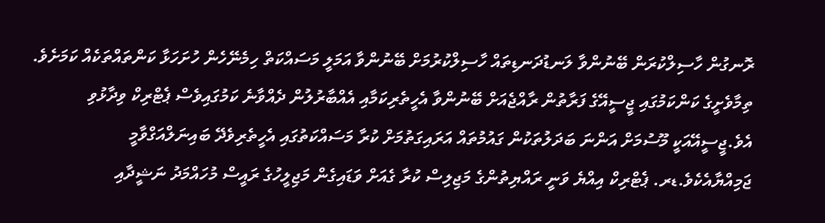ރޮނގުން ހާސިލްކުރަން ބޭނުންވާ ލަނޑުދަނޑިތައް ހާސިލްކުރުމަށް ބޭނުންވާ އަމަލީ މަސައްކަތް ހިމެނޭހެން ހުށަހަޅާ ކަންތައްތަކެއް ކަމަށެވެ. ތިމާވެށީގެ ކަންކަމުގައި ޖީސީއޭގެ ފަރާތުން ރާއްޖެއަށް ބޭނުންވާ އެހީތެރިކަމާއި އެއްބާރުލުން ދެއްވާނެ ކަމުގައިވެސް ޕެޓްރިކް ވިދާޅުވި އެވެ.ޖީސީއޭއަކީ މޫސުމަށް އަންނަ ބަދަލުތަކުން ގައުމުތައް އަރައިގަތުމަށް ކުރާ މަސައްކަތުގައި އެހީތެރިވެދޭ ބައިނަލްއަގްވާމީ ޖަމިއްޔާއެކެވެ.ޑރ. ޕެޓްރިކް އިއްޔެ ވަނީ ރައްޔިތުންގެ މަޖިލިސް ކުރާ ގެއަށް ވަޑައިގެން މަޖިލީހުގެ ރައީސް މުހައްމަދު ނަޝީދާއި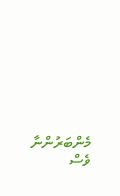މެންބަރުންނާ ވެސް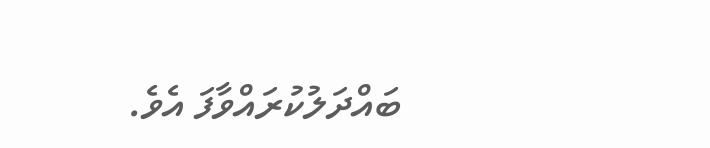ބައްދަލުކުރައްވާފަ އެވެ.